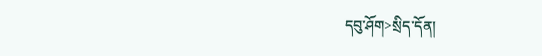དབུ་ཤོག>སྲིད་དོན།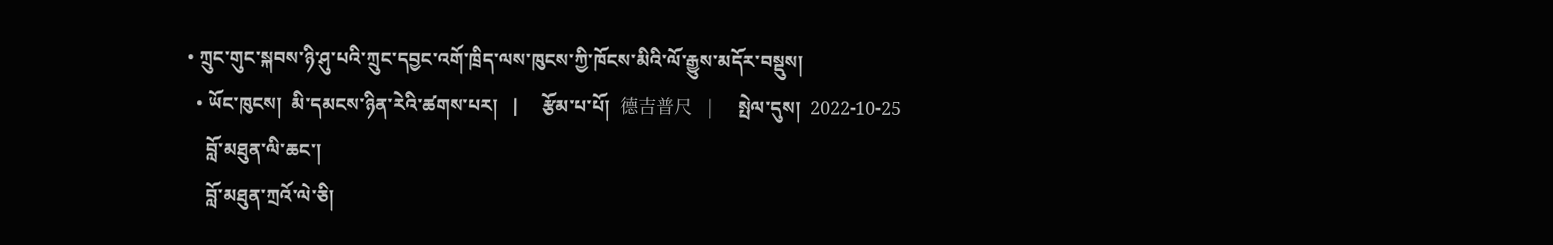• ཀྲུང་གུང་སྐབས་ཉི་ཤུ་པའི་ཀྲུང་དབྱང་འགོ་ཁྲིད་ལས་ཁུངས་ཀྱི་ཁོངས་མིའི་ལོ་རྒྱུས་མདོར་བསྡུས།
  • ཡོང་ཁུངས།  མི་དམངས་ཉིན་རེའི་ཚགས་པར།   |     རྩོམ་པ་པོ།  德吉普尺   |     སྤེལ་དུས།  2022-10-25
    བློ་མཐུན་ལི་ཆང་།
    བློ་མཐུན་ཀྲའོ་ལེ་ཅི།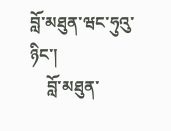བློ་མཐུན་ཝང་ཧུའུ་ཉིང་།
    བློ་མཐུན་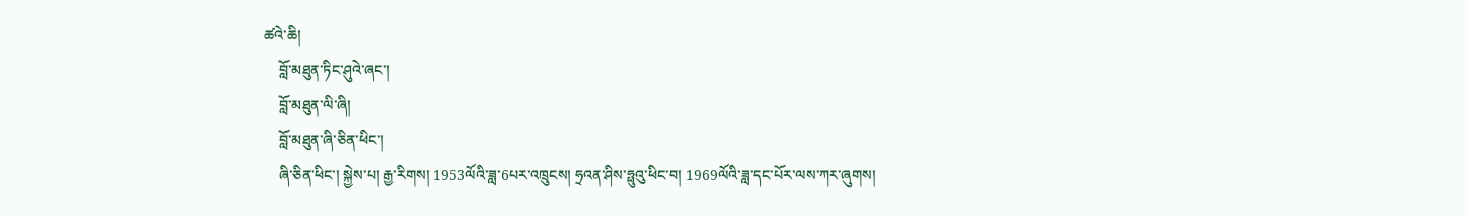ཚའེ་ཆི།
    བློ་མཐུན་ཏིང་ཤུའེ་ཞང་།
    བློ་མཐུན་ལི་ཞི།
    བློ་མཐུན་ཞི་ཅིན་ཕིང་།
    ཞི་ཅིན་ཕིང་། སྐྱེས་པ། རྒྱ་རིགས། 1953ལོའི་ཟླ་6པར་འཁྲུངས། ཧྲའན་ཤིས་ཧྥུའུ་ཕིང་བ། 1969ལོའི་ཟླ་དང་པོར་ལས་ཀར་ཞུགས།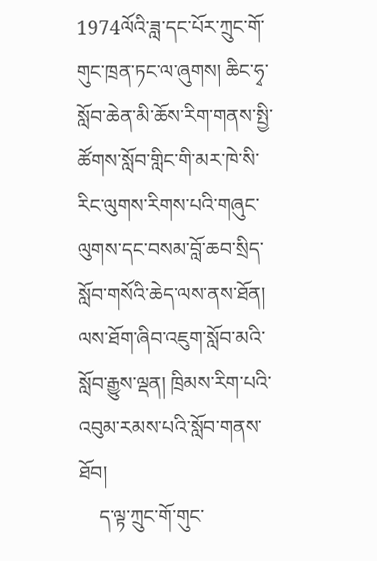1974ལོའི་ཟླ་དང་པོར་ཀྲུང་གོ་གུང་ཁྲན་ཏང་ལ་ཞུགས། ཆིང་ཧྭ་སློབ་ཆེན་མི་ཆོས་རིག་གནས་སྤྱི་ཚོགས་སློབ་གླིང་གི་མར་ཁེ་སི་རིང་ལུགས་རིགས་པའི་གཞུང་ལུགས་དང་བསམ་བློ་ཆབ་སྲིད་སློབ་གསོའི་ཆེད་ལས་ནས་ཐོན། ལས་ཐོག་ཞིབ་འཇུག་སློབ་མའི་སློབ་རྒྱུས་ལྡན། ཁྲིམས་རིག་པའི་འབུམ་རམས་པའི་སློབ་གནས་ཐོབ།
    ད་ལྟ་ཀྲུང་གོ་གུང་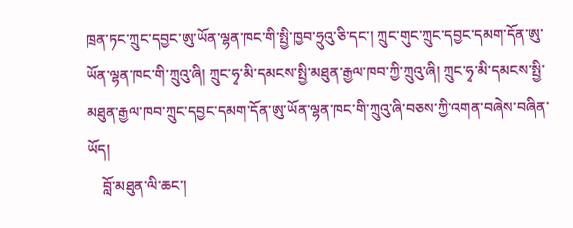ཁྲན་ཏང་ཀྲུང་དབྱང་ཨུ་ཡོན་ལྷན་ཁང་གི་སྤྱི་ཁྱབ་ཧྲུའུ་ཅི་དང་། ཀྲུང་གུང་ཀྲུང་དབྱང་དམག་དོན་ཨུ་ཡོན་ལྷན་ཁང་གི་ཀྲུའུ་ཞི། ཀྲུང་ཧྭ་མི་དམངས་སྤྱི་མཐུན་རྒྱལ་ཁབ་ཀྱི་ཀྲུའུ་ཞི། ཀྲུང་ཧྭ་མི་དམངས་སྤྱི་མཐུན་རྒྱལ་ཁབ་ཀྲུང་དབྱང་དམག་དོན་ཨུ་ཡོན་ལྷན་ཁང་གི་ཀྲུའུ་ཞི་བཅས་ཀྱི་འགན་བཞེས་བཞིན་ཡོད།
    བློ་མཐུན་ལི་ཆང་།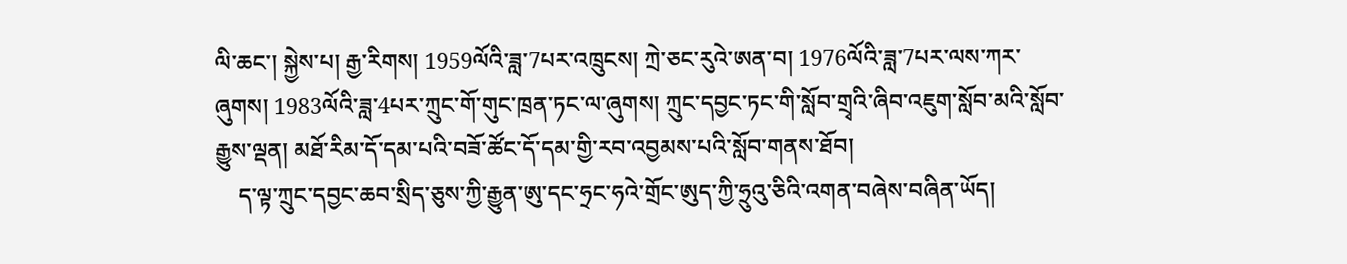ལི་ཆང་། སྐྱེས་པ། རྒྱ་རིགས། 1959ལོའི་ཟླ་7པར་འཁྲུངས། ཀྲེ་ཅང་རུའེ་ཨན་བ། 1976ལོའི་ཟླ་7པར་ལས་ཀར་ཞུགས། 1983ལོའི་ཟླ་4པར་ཀྲུང་གོ་གུང་ཁྲན་ཏང་ལ་ཞུགས། ཀྲུང་དབྱང་ཏང་གི་སློབ་གྲྭའི་ཞིབ་འཇུག་སློབ་མའི་སློབ་རྒྱུས་ལྡན། མཐོ་རིམ་དོ་དམ་པའི་བཟོ་ཚོང་དོ་དམ་གྱི་རབ་འབྱམས་པའི་སློབ་གནས་ཐོབ།
    ད་ལྟ་ཀྲུང་དབྱང་ཆབ་སྲིད་ཅུས་ཀྱི་རྒྱུན་ཨུ་དང་ཧྲང་ཧའེ་གྲོང་ཨུད་ཀྱི་ཧྲུའུ་ཅིའི་འགན་བཞེས་བཞིན་ཡོད།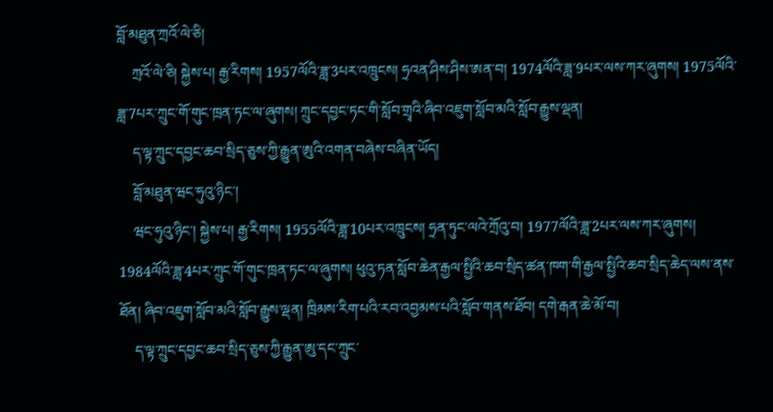བློ་མཐུན་ཀྲའོ་ལེ་ཅི།
    ཀྲའོ་ལེ་ཅི། སྐྱེས་པ། རྒྱ་རིགས། 1957ལོའི་ཟླ་3པར་འཁྲུངས། ཧྲའན་ཤིས་ཤིས་ཨན་བ། 1974ལོའི་ཟླ་9པར་ལས་ཀར་ཞུགས། 1975ལོའི་ཟླ་7པར་ཀྲུང་གོ་གུང་ཁྲན་ཏང་ལ་ཞུགས། ཀྲུང་དབྱང་ཏང་གི་སློབ་གྲྭའི་ཞིབ་འཇུག་སློབ་མའི་སློབ་རྒྱུས་ལྡན།
    ད་ལྟ་ཀྲུང་དབྱང་ཆབ་སྲིད་ཅུས་ཀྱི་རྒྱུན་ཨུའི་འགན་བཞེས་བཞིན་ཡོད།
    བློ་མཐུན་ཝང་ཧུའུ་ཉིང་།
    ཝང་ཧུའུ་ཉིང་། སྐྱེས་པ། རྒྱ་རིགས། 1955ལོའི་ཟླ་10པར་འཁྲུངས། ཧྲན་ཏུང་ལའེ་ཀྲོའུ་བ། 1977ལོའི་ཟླ་2པར་ལས་ཀར་ཞུགས། 1984ལོའི་ཟླ་4པར་ཀྲུང་གོ་གུང་ཁྲན་ཏང་ལ་ཞུགས། ཕུའུ་ཏན་སློབ་ཆེན་རྒྱལ་སྤྱིའི་ཆབ་སྲིད་ཚན་ཁག་གི་རྒྱལ་སྤྱིའི་ཆབ་སྲིད་ཆེད་ལས་ནས་ཐོན། ཞིབ་འཇུག་སློབ་མའི་སློབ་རྒྱུས་ལྡན། ཁྲིམས་རིག་པའི་རབ་འབྱམས་པའི་སློབ་གནས་ཐོབ། དགེ་རྒན་ཆེ་མོ་བ།
    ད་ལྟ་ཀྲུང་དབྱང་ཆབ་སྲིད་ཅུས་ཀྱི་རྒྱུན་ཨུ་དང་ཀྲུང་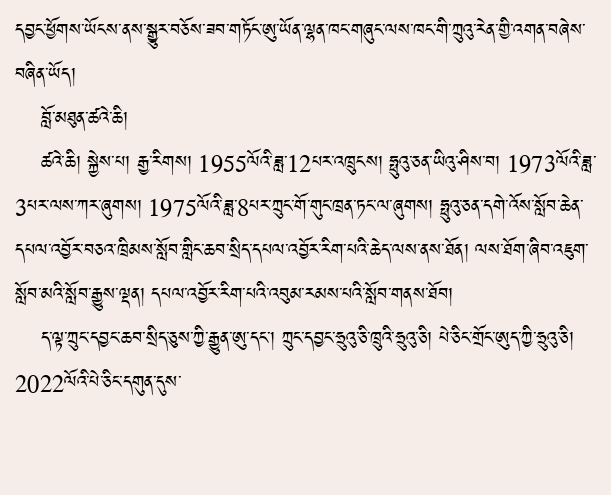དབྱང་ཕྱོགས་ཡོངས་ནས་སྒྱུར་བཅོས་ཟབ་གཏོང་ཨུ་ཡོན་ལྷན་ཁང་གཞུང་ལས་ཁང་གི་ཀྲུའུ་རེན་གྱི་འགན་བཞེས་བཞིན་ཡོད།
    བློ་མཐུན་ཚའེ་ཆི།
    ཚའེ་ཆི། སྐྱེས་པ། རྒྱ་རིགས། 1955ལོའི་ཟླ་12པར་འཁྲུངས། ཧྥུའུ་ཅན་ཡིའུ་ཤིས་བ། 1973ལོའི་ཟླ་3པར་ལས་ཀར་ཞུགས། 1975ལོའི་ཟླ་8པར་ཀྲུང་གོ་གུང་ཁྲན་ཏང་ལ་ཞུགས། ཧྥུའུ་ཅན་དགེ་འོས་སློབ་ཆེན་དཔལ་འབྱོར་བཅའ་ཁྲིམས་སློབ་གླིང་ཆབ་སྲིད་དཔལ་འབྱོར་རིག་པའི་ཆེད་ལས་ནས་ཐོན། ལས་ཐོག་ཞིབ་འཇུག་སློབ་མའི་སློབ་རྒྱུས་ལྡན། དཔལ་འབྱོར་རིག་པའི་འབུམ་རམས་པའི་སློབ་གནས་ཐོབ།
    ད་ལྟ་ཀྲུང་དབྱང་ཆབ་སྲིད་ཅུས་ཀྱི་རྒྱུན་ཨུ་དང་། ཀྲུང་དབྱང་ཧྲུའུ་ཅི་ཁྲུའི་ཧྲུའུ་ཅི། པེ་ཅིང་གྲོང་ཨུད་ཀྱི་ཧྲུའུ་ཅི། 2022ལོའི་པེ་ཅིང་དགུན་དུས་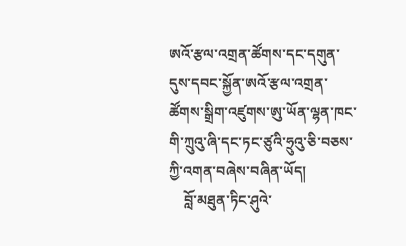ཨའོ་རྩལ་འགྲན་ཚོགས་དང་དགུན་དུས་དབང་སྐྱོན་ཨའོ་རྩལ་འགྲན་ཚོགས་སྒྲིག་འཛུགས་ཨུ་ཡོན་ལྷན་ཁང་གི་ཀྲུའུ་ཞི་དང་ཏང་ཙུའི་ཧྲུའུ་ཅི་བཅས་ཀྱི་འགན་བཞེས་བཞིན་ཡོད།
    བློ་མཐུན་ཏིང་ཤུའེ་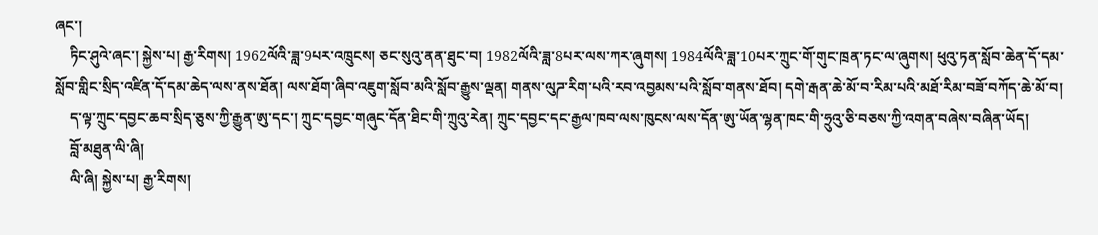ཞང་།
    ཏིང་ཤུའེ་ཞང་། སྐྱེས་པ། རྒྱ་རིགས། 1962ལོའི་ཟླ་9པར་འཁྲུངས། ཅང་སུའུ་ནན་ཐུང་བ། 1982ལོའི་ཟླ་8པར་ལས་ཀར་ཞུགས། 1984ལོའི་ཟླ་10པར་ཀྲུང་གོ་གུང་ཁྲན་ཏང་ལ་ཞུགས། ཕུའུ་ཏན་སློབ་ཆེན་དོ་དམ་སློབ་གླིང་སྲིད་འཛིན་དོ་དམ་ཆེད་ལས་ནས་ཐོན། ལས་ཐོག་ཞིབ་འཇུག་སློབ་མའི་སློབ་རྒྱུས་ལྡན། གནས་ལུཌ་རིག་པའི་རབ་འབྱམས་པའི་སློབ་གནས་ཐོབ། དགེ་རྒན་ཆེ་མོ་བ་རིམ་པའི་མཐོ་རིམ་བཟོ་བཀོད་ཆེ་མོ་བ།
    ད་ལྟ་ཀྲུང་དབྱང་ཆབ་སྲིད་ཅུས་ཀྱི་རྒྱུན་ཨུ་དང་། ཀྲུང་དབྱང་གཞུང་དོན་ཐིང་གི་ཀྲུའུ་རེན། ཀྲུང་དབྱང་དང་རྒྱལ་ཁབ་ལས་ཁུངས་ལས་དོན་ཨུ་ཡོན་ལྷན་ཁང་གི་ཧྲུའུ་ཅི་བཅས་ཀྱི་འགན་བཞེས་བཞིན་ཡོད།
    བློ་མཐུན་ལི་ཞི།
    ལི་ཞི། སྐྱེས་པ། རྒྱ་རིགས།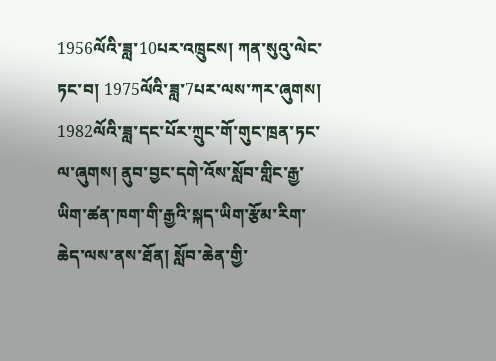1956ལོའི་ཟླ་10པར་འཁྲུངས། ཀན་སུའུ་ལེང་ཏང་བ། 1975ལོའི་ཟླ་7པར་ལས་ཀར་ཞུགས། 1982ལོའི་ཟླ་དང་པོར་ཀྲུང་གོ་གུང་ཁྲན་ཏང་ལ་ཞུགས། ནུབ་བྱང་དགེ་འོས་སློབ་གླིང་རྒྱ་ཡིག་ཚན་ཁག་གི་རྒྱའི་སྐད་ཡིག་རྩོམ་རིག་ཆེད་ལས་ནས་ཐོན། སློབ་ཆེན་གྱི་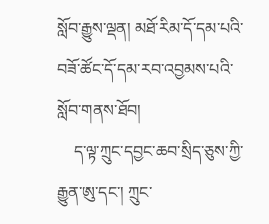སློབ་རྒྱུས་ལྡན། མཐོ་རིམ་དོ་དམ་པའི་བཟོ་ཚོང་དོ་དམ་རབ་འབྱམས་པའི་སློབ་གནས་ཐོབ།
    ད་ལྟ་ཀྲུང་དབྱང་ཆབ་སྲིད་ཅུས་ཀྱི་རྒྱུན་ཨུ་དང་། ཀྲུང་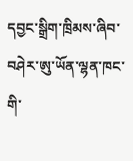དབྱང་སྒྲིག་ཁྲིམས་ཞིབ་བཤེར་ཨུ་ཡོན་ལྷན་ཁང་གི་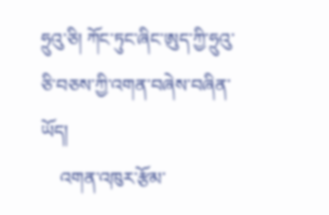ཧྲུའུ་ཅི། ཀོང་ཏུང་ཞིང་ཨུད་ཀྱི་ཧྲུའུ་ཅི་བཅས་ཀྱི་འགན་བཞེས་བཞིན་ཡོད།
    འགན་འཁུར་རྩོམ་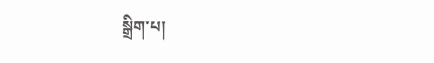སྒྲིག་པ།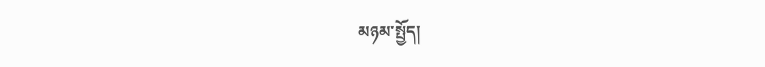མཉམ་སྤྱོད།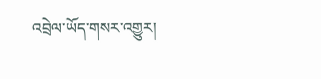འབྲེལ་ཡོད་གསར་འགྱུར།